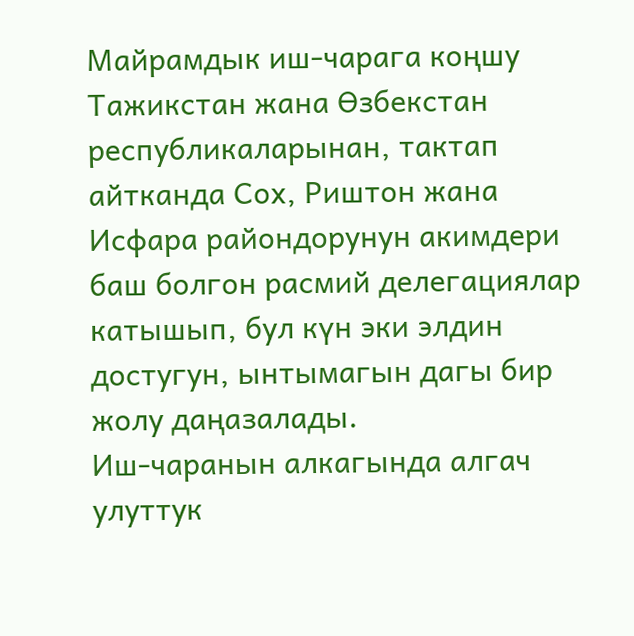Майрамдык иш-чарага коңшу Тажикстан жана Өзбекстан республикаларынан, тактап айтканда Сох, Риштон жана Исфара райондорунун акимдери баш болгон расмий делегациялар катышып, бул күн эки элдин достугун, ынтымагын дагы бир жолу даңазалады.
Иш-чаранын алкагында алгач улуттук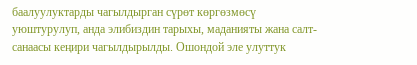баалуулуктарды чагылдырган сүрөт көргөзмөсү уюштурулуп, анда элибиздин тарыхы, маданияты жана салт-санаасы кеңири чагылдырылды. Ошондой эле улуттук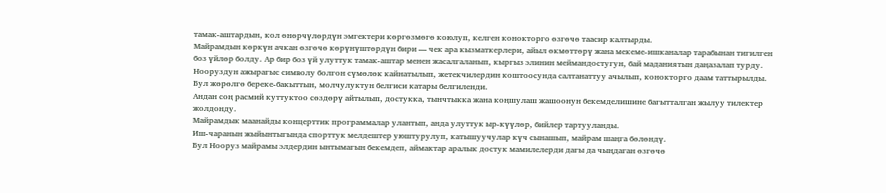тамак-аштардын, кол өнөрчүлөрдүн эмгектери көргөзмөгө коюлуп, келген конокторго өзгөчө таасир калтырды.
Майрамдын көркүн ачкан өзгөчө көрүнүштөрдүн бири — чек ара кызматкерлери, айыл өкмөттөрү жана мекеме-ишканалар тарабынан тигилген боз үйлөр болду. Ар бир боз үй улуттук тамак-аштар менен жасалгаланып, кыргыз элинин меймандостугун, бай маданиятын даңазалап турду.
Нооруздун ажырагыс символу болгон сүмөлөк кайнатылып, жетекчилердин коштоосунда салтанаттуу ачылып, конокторго даам таттырылды. Бул жөрөлгө береке-бакыттын, молчулуктун белгиси катары белгиленди.
Андан соң расмий куттуктоо сөздөрү айтылып, достукка, тынчтыкка жана коңшулаш жашоонун бекемделишине багытталган жылуу тилектер жолдонду.
Майрамдык маанайды концерттик программалар улантып, анда улуттук ыр-күүлөр, бийлер тартууланды.
Иш-чаранын жыйынтыгында спорттук мелдештер уюштурулуп, катышуучулар күч сынашып, майрам шаңга бөлөндү.
Бул Нооруз майрамы элдердин ынтымагын бекемдеп, аймактар аралык достук мамилелерди дагы да чыңдаган өзгөчө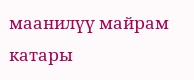маанилүү майрам катары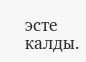эсте калды.